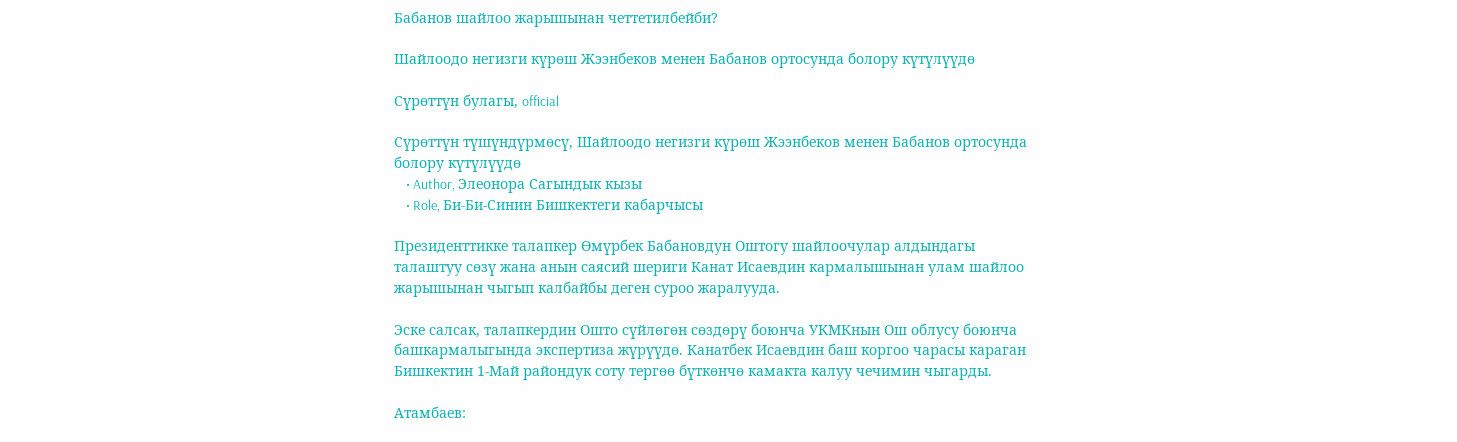Бабанов шайлоо жарышынан четтетилбейби?

Шайлоодо негизги күрөш Жээнбеков менен Бабанов ортосунда болору күтүлүүдө

Сүрөттүн булагы, official

Сүрөттүн түшүндүрмөсү, Шайлоодо негизги күрөш Жээнбеков менен Бабанов ортосунда болору күтүлүүдө
    • Author, Элеонора Сагындык кызы
    • Role, Би-Би-Синин Бишкектеги кабарчысы

Президенттикке талапкер Өмүрбек Бабановдун Оштогу шайлоочулар алдындагы талаштуу сөзү жана анын саясий шериги Канат Исаевдин кармалышынан улам шайлоо жарышынан чыгып калбайбы деген суроо жаралууда.

Эске салсак, талапкердин Ошто сүйлөгөн сөздөрү боюнча УКМКнын Ош облусу боюнча башкармалыгында экспертиза жүрүүдө. Канатбек Исаевдин баш коргоо чарасы караган Бишкектин 1-Май райондук соту тергөө бүткөнчө камакта калуу чечимин чыгарды.

Атамбаев: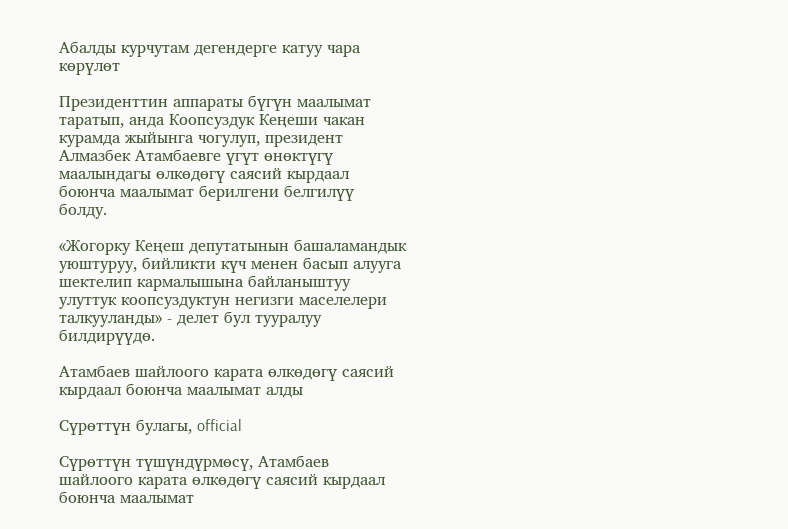Абалды курчутам дегендерге катуу чара көрүлөт

Президенттин аппараты бүгүн маалымат таратып, анда Коопсуздук Кеңеши чакан курамда жыйынга чогулуп, президент Алмазбек Атамбаевге үгүт өнөктүгү маалындагы өлкөдөгү саясий кырдаал боюнча маалымат берилгени белгилүү болду.

«Жогорку Кеңеш депутатынын башаламандык уюштуруу, бийликти күч менен басып алууга шектелип кармалышына байланыштуу улуттук коопсуздуктун негизги маселелери талкууланды» - делет бул тууралуу билдирүүдө.

Атамбаев шайлоого карата өлкөдөгү саясий кырдаал боюнча маалымат алды

Сүрөттүн булагы, official

Сүрөттүн түшүндүрмөсү, Атамбаев шайлоого карата өлкөдөгү саясий кырдаал боюнча маалымат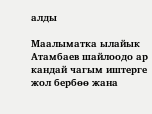алды

Маалыматка ылайык Атамбаев шайлоодо ар кандай чагым иштерге жол бербөө жана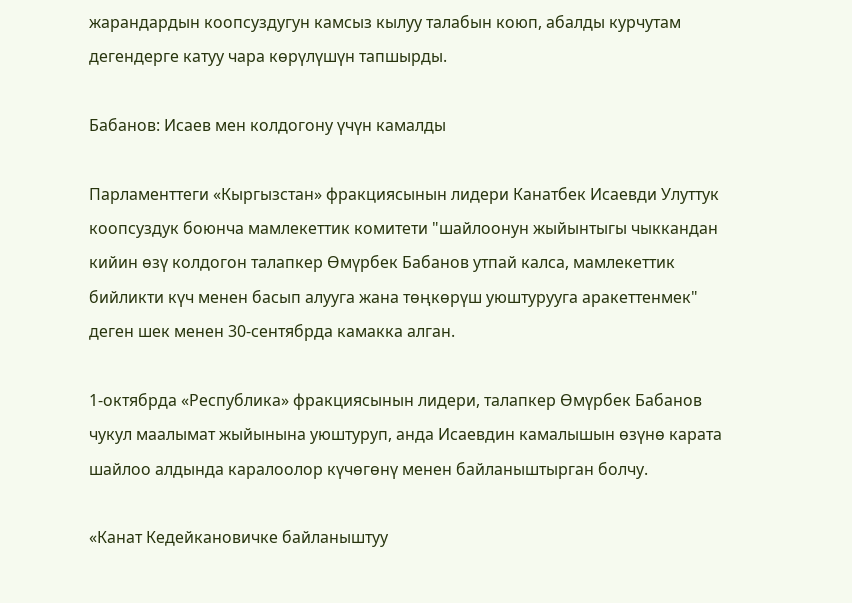жарандардын коопсуздугун камсыз кылуу талабын коюп, абалды курчутам дегендерге катуу чара көрүлүшүн тапшырды.

Бабанов: Исаев мен колдогону үчүн камалды

Парламенттеги «Кыргызстан» фракциясынын лидери Канатбек Исаевди Улуттук коопсуздук боюнча мамлекеттик комитети "шайлоонун жыйынтыгы чыккандан кийин өзү колдогон талапкер Өмүрбек Бабанов утпай калса, мамлекеттик бийликти күч менен басып алууга жана төңкөрүш уюштурууга аракеттенмек" деген шек менен 30-сентябрда камакка алган.

1-октябрда «Республика» фракциясынын лидери, талапкер Өмүрбек Бабанов чукул маалымат жыйынына уюштуруп, анда Исаевдин камалышын өзүнө карата шайлоо алдында каралоолор күчөгөнү менен байланыштырган болчу.

«Канат Кедейкановичке байланыштуу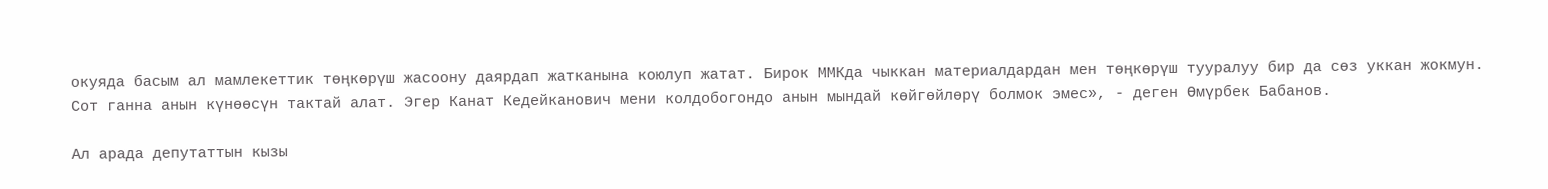окуяда басым ал мамлекеттик төңкөрүш жасоону даярдап жатканына коюлуп жатат. Бирок ММКда чыккан материалдардан мен төңкөрүш тууралуу бир да сөз уккан жокмун. Сот ганна анын күнөөсүн тактай алат. Эгер Канат Кедейканович мени колдобогондо анын мындай көйгөйлөрү болмок эмес», - деген Өмүрбек Бабанов.

Ал арада депутаттын кызы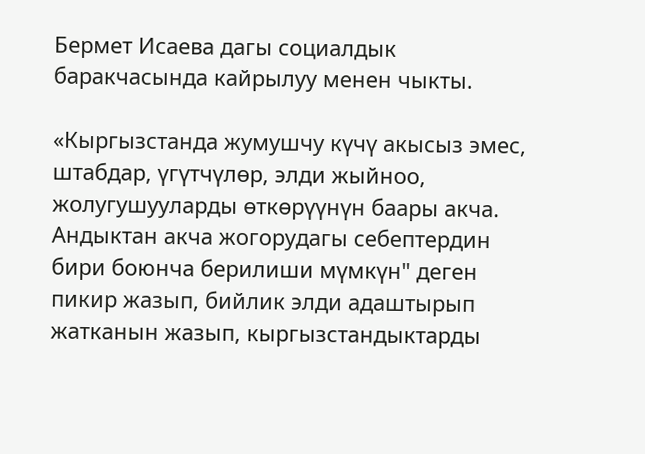Бермет Исаева дагы социалдык баракчасында кайрылуу менен чыкты.

«Кыргызстанда жумушчу күчү акысыз эмес, штабдар, үгүтчүлөр, элди жыйноо, жолугушууларды өткөрүүнүн баары акча. Андыктан акча жогорудагы себептердин бири боюнча берилиши мүмкүн" деген пикир жазып, бийлик элди адаштырып жатканын жазып, кыргызстандыктарды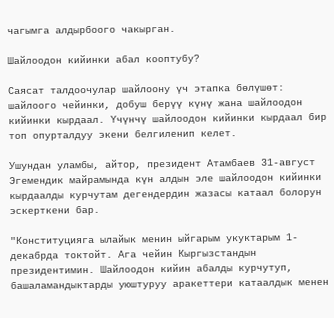чагымга алдырбоого чакырган.

Шайлоодон кийинки абал кооптубу?

Саясат талдоочулар шайлоону үч этапка бөлүшөт: шайлоого чейинки, добуш берүү күнү жана шайлоодон кийинки кырдаал. Үчүнчү шайлоодон кийинки кырдаал бир топ опурталдуу экени белгиленип келет.

Ушундан уламбы, айтор, президент Атамбаев 31-август Эгемендик майрамында күн алдын эле шайлоодон кийинки кырдаалды курчутам дегендердин жазасы катаал болорун эскерткени бар.

"Конституцияга ылайык менин ыйгарым укуктарым 1-декабрда токтойт. Ага чейин Кыргызстандын президентимин. Шайлоодон кийин абалды курчутуп, башаламандыктарды уюштуруу аракеттери катаалдык менен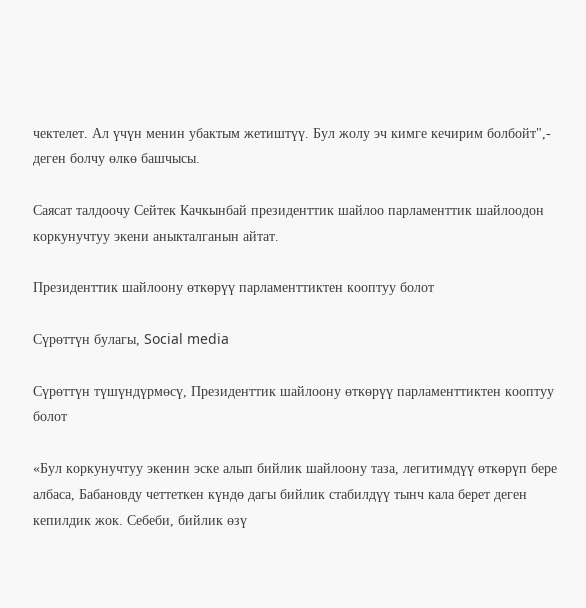чектелет. Ал үчүн менин убактым жетиштүү. Бул жолу эч кимге кечирим болбойт",- деген болчу өлкө башчысы.

Саясат талдоочу Сейтек Качкынбай президенттик шайлоо парламенттик шайлоодон коркунучтуу экени аныкталганын айтат.

Президенттик шайлоону өткөрүү парламенттиктен кооптуу болот

Сүрөттүн булагы, Social media

Сүрөттүн түшүндүрмөсү, Президенттик шайлоону өткөрүү парламенттиктен кооптуу болот

«Бул коркунучтуу экенин эске алып бийлик шайлоону таза, легитимдүү өткөрүп бере албаса, Бабановду четтеткен күндө дагы бийлик стабилдүү тынч кала берет деген кепилдик жок. Себеби, бийлик өзү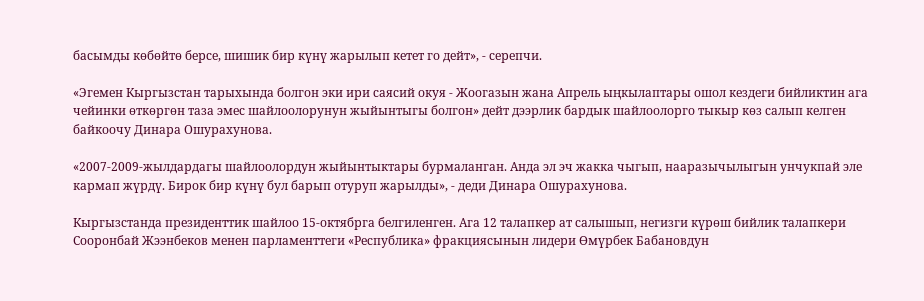басымды көбөйтө берсе, шишик бир күнү жарылып кетет го дейт», - серепчи.

«Эгемен Кыргызстан тарыхында болгон эки ири саясий окуя - Жоогазын жана Апрель ыңкылаптары ошол кездеги бийликтин ага чейинки өткөргөн таза эмес шайлоолорунун жыйынтыгы болгон» дейт дээрлик бардык шайлоолорго тыкыр көз салып келген байкоочу Динара Ошурахунова.

«2007-2009-жылдардагы шайлоолордун жыйынтыктары бурмаланган. Анда эл эч жакка чыгып, нааразычылыгын унчукпай эле кармап жүрдү. Бирок бир күнү бул барып отуруп жарылды», - деди Динара Ошурахунова.

Кыргызстанда президенттик шайлоо 15-октябрга белгиленген. Ага 12 талапкер ат салышып, негизги күрөш бийлик талапкери Сооронбай Жээнбеков менен парламенттеги «Республика» фракциясынын лидери Өмүрбек Бабановдун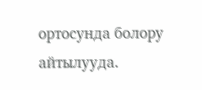ортосунда болору айтылууда.